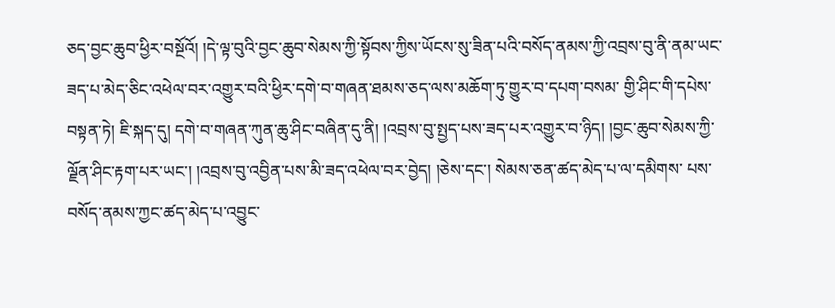ཅད་བྱང་ཆུབ་ཕྱིར་བསྔོའོ། །དེ་ལྟ་བུའི་བྱང་ཆུབ་སེམས་ཀྱི་སྟོབས་ཀྱིས་ཡོངས་སུ་ཟིན་པའི་བསོད་ནམས་ཀྱི་འབྲས་བུ་ནི་ནམ་ཡང་ཟད་པ་མེད་ཅིང་འཕེལ་བར་འགྱུར་བའི་ཕྱིར་དགེ་བ་གཞན་ཐམས་ཅད་ལས་མཆོག་ཏུ་གྱུར་བ་དཔག་བསམ་ གྱི་ཤིང་གི་དཔེས་བསྟན་ཏེ། ཇི་སྐད་དུ། དགེ་བ་གཞན་ཀུན་ཆུ་ཤིང་བཞིན་དུ་ནི། །འབྲས་བུ་སྤྱད་པས་ཟད་པར་འགྱུར་བ་ཉིད། །བྱང་ཆུབ་སེམས་ཀྱི་ལྗོན་ཤིང་རྟག་པར་ཡང་། །འབྲས་བུ་འབྱིན་པས་མི་ཟད་འཕེལ་བར་བྱེད། །ཅེས་དང་། སེམས་ཅན་ཚད་མེད་པ་ལ་དམིགས་ པས་བསོད་ནམས་ཀྱང་ཚད་མེད་པ་འབྱུང་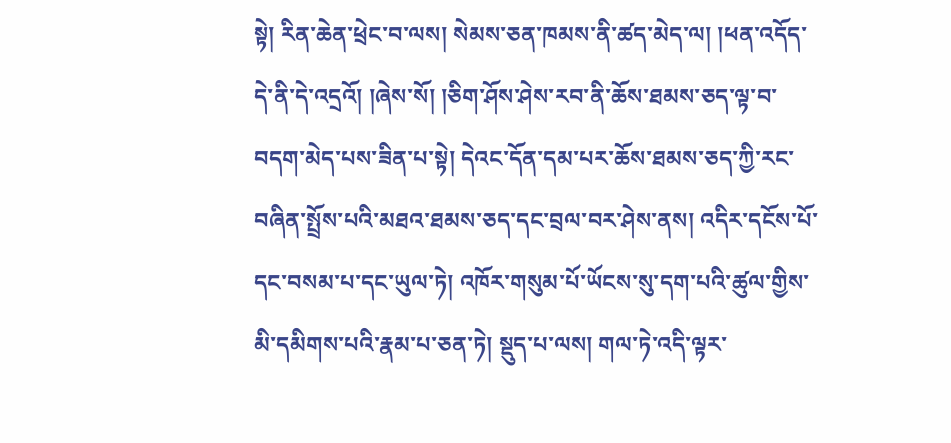སྟེ། རིན་ཆེན་ཕྲེང་བ་ལས། སེམས་ཅན་ཁམས་ནི་ཚད་མེད་ལ། །ཕན་འདོད་དེ་ནི་དེ་འདྲའོ། །ཞེས་སོ། །ཅིག་ཤོས་ཤེས་རབ་ནི་ཆོས་ཐམས་ཅད་ལྟ་བ་བདག་མེད་པས་ཟིན་པ་སྟེ། དེའང་དོན་དམ་པར་ཆོས་ཐམས་ཅད་ཀྱི་རང་ བཞིན་སྤྲོས་པའི་མཐའ་ཐམས་ཅད་དང་བྲལ་བར་ཤེས་ནས། འདིར་དངོས་པོ་དང་བསམ་པ་དང་ཡུལ་ཏེ། འཁོར་གསུམ་པོ་ཡོངས་སུ་དག་པའི་ཚུལ་གྱིས་མི་དམིགས་པའི་རྣམ་པ་ཅན་ཏེ། སྡུད་པ་ལས། གལ་ཏེ་འདི་ལྟར་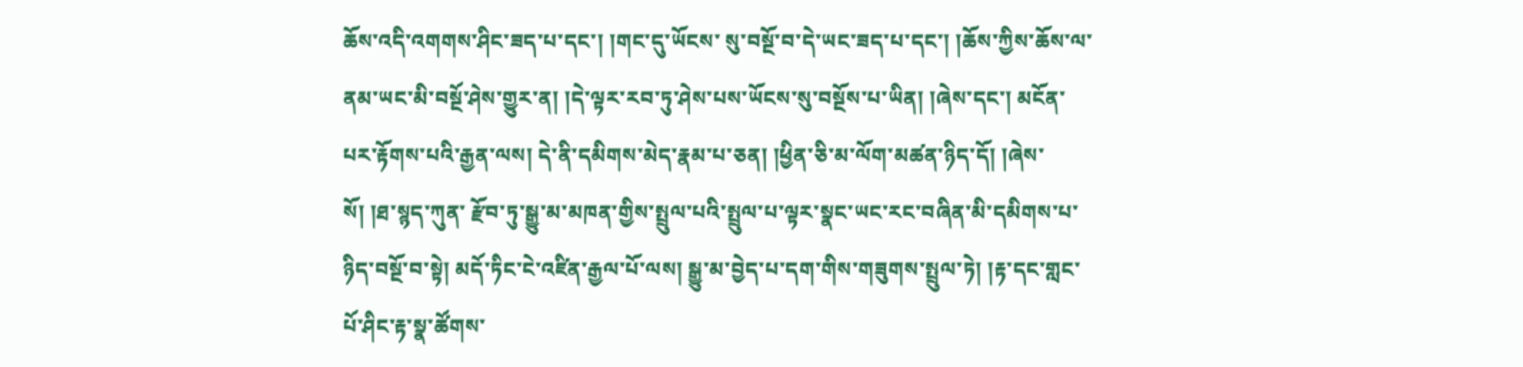ཆོས་འདི་འགགས་ཤིང་ཟད་པ་དང་། །གང་དུ་ཡོངས་ སུ་བསྔོ་བ་དེ་ཡང་ཟད་པ་དང་། །ཆོས་ཀྱིས་ཆོས་ལ་ནམ་ཡང་མི་བསྔོ་ཤེས་གྱུར་ན། །དེ་ལྟར་རབ་ཏུ་ཤེས་པས་ཡོངས་སུ་བསྔོས་པ་ཡིན། །ཞེས་དང་། མངོན་པར་རྟོགས་པའི་རྒྱན་ལས། དེ་ནི་དམིགས་མེད་རྣམ་པ་ཅན། །ཕྱིན་ཅི་མ་ལོག་མཚན་ཉིད་དོ། །ཞེས་སོ། །ཐ་སྙད་ཀུན་ རྫོབ་ཏུ་སྒྱུ་མ་མཁན་གྱིས་སྤྲུལ་པའི་སྤྲུལ་པ་ལྟར་སྣང་ཡང་རང་བཞིན་མི་དམིགས་པ་ཉིད་བསྔོ་བ་སྟེ། མདོ་ཏིང་ངེ་འཛིན་རྒྱལ་པོ་ལས། སྒྱུ་མ་བྱེད་པ་དག་གིས་གཟུགས་སྤྲུལ་ཏེ། །རྟ་དང་གླང་པོ་ཤིང་རྟ་སྣ་ཚོགས་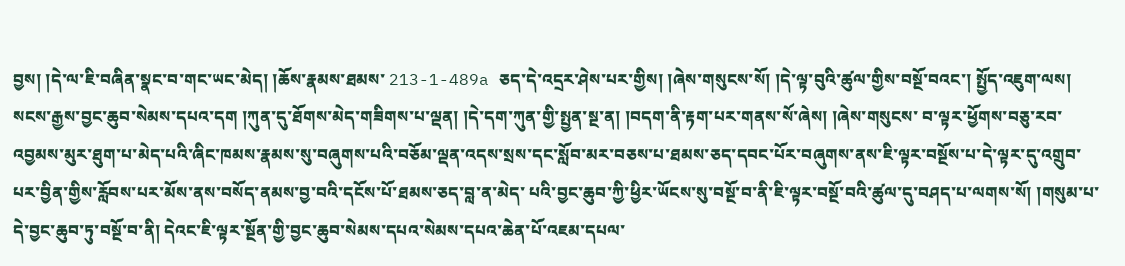བྱས། །དེ་ལ་ཇི་བཞིན་སྣང་བ་གང་ཡང་མེད། །ཆོས་རྣམས་ཐམས་ 213-1-489a ཅད་དེ་འདྲར་ཤེས་པར་གྱིས། །ཞེས་གསུངས་སོ། །དེ་ལྟ་བུའི་ཚུལ་གྱིས་བསྔོ་བའང་། སྤྱོད་འཇུག་ལས། སངས་རྒྱས་བྱང་ཆུབ་སེམས་དཔའ་དག །ཀུན་དུ་ཐོགས་མེད་གཟིགས་པ་ལྡན། །དེ་དག་ཀུན་གྱི་སྤྱན་སྔ་ན། །བདག་ནི་རྟག་པར་གནས་སོ་ཞེས། །ཞེས་གསུངས་ བ་ལྟར་ཕྱོགས་བཅུ་རབ་འབྱམས་མུར་ཐུག་པ་མེད་པའི་ཞིང་ཁམས་རྣམས་སུ་བཞུགས་པའི་བཅོམ་ལྡན་འདས་སྲས་དང་སློབ་མར་བཅས་པ་ཐམས་ཅད་དབང་པོར་བཞུགས་ནས་ཇི་ལྟར་བསྔོས་པ་དེ་ལྟར་དུ་འགྲུབ་པར་བྱིན་གྱིས་རློབས་པར་མོས་ནས་བསོད་ནམས་བྱ་བའི་དངོས་པོ་ཐམས་ཅད་བླ་ན་མེད་ པའི་བྱང་ཆུབ་ཀྱི་ཕྱིར་ཡོངས་སུ་བསྔོ་བ་ནི་ཇི་ལྟར་བསྔོ་བའི་ཚུལ་དུ་བཤད་པ་ལགས་སོ། །གསུམ་པ་དེ་བྱང་ཆུབ་ཏུ་བསྔོ་བ་ནི། དེའང་ཇི་ལྟར་སྔོན་གྱི་བྱང་ཆུབ་སེམས་དཔའ་སེམས་དཔའ་ཆེན་པོ་འཇམ་དཔལ་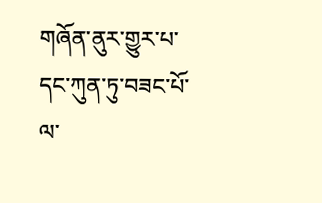གཞོན་ནུར་གྱུར་པ་དང་ཀུན་ཏུ་བཟང་པོ་ལ་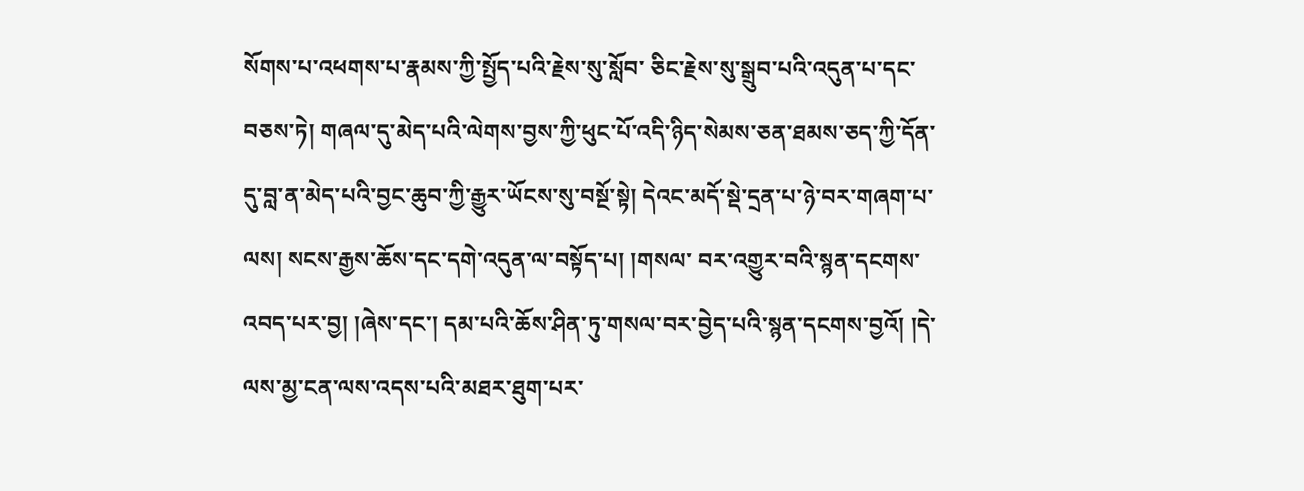སོགས་པ་འཕགས་པ་རྣམས་ཀྱི་སྤྱོད་པའི་རྗེས་སུ་སློབ་ ཅིང་རྗེས་སུ་སྒྲུབ་པའི་འདུན་པ་དང་བཅས་ཏེ། གཞལ་དུ་མེད་པའི་ལེགས་བྱས་ཀྱི་ཕུང་པོ་འདི་ཉིད་སེམས་ཅན་ཐམས་ཅད་ཀྱི་དོན་དུ་བླ་ན་མེད་པའི་བྱང་ཆུབ་ཀྱི་རྒྱུར་ཡོངས་སུ་བསྔོ་སྟེ། དེའང་མདོ་སྡེ་དྲན་པ་ཉེ་བར་གཞག་པ་ལས། སངས་རྒྱས་ཆོས་དང་དགེ་འདུན་ལ་བསྟོད་པ། །གསལ་ བར་འགྱུར་བའི་སྙན་དངགས་འབད་པར་བྱ། །ཞེས་དང་། དམ་པའི་ཆོས་ཤིན་ཏུ་གསལ་བར་བྱེད་པའི་སྙན་དངགས་བྱའོ། །དེ་ལས་མྱ་ངན་ལས་འདས་པའི་མཐར་ཐུག་པར་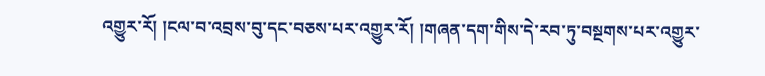འགྱུར་རོ། །ངལ་བ་འབྲས་བུ་དང་བཅས་པར་འགྱུར་རོ། །གཞན་དག་གིས་དེ་རབ་ཏུ་བསྔགས་པར་འགྱུར་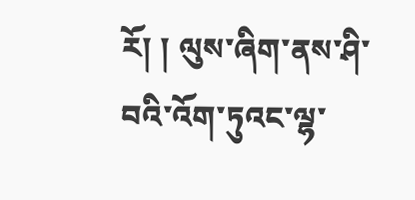རོ། ། ལུས་ཞིག་ནས་ཤི་བའི་འོག་ཏུའང་ལྷ་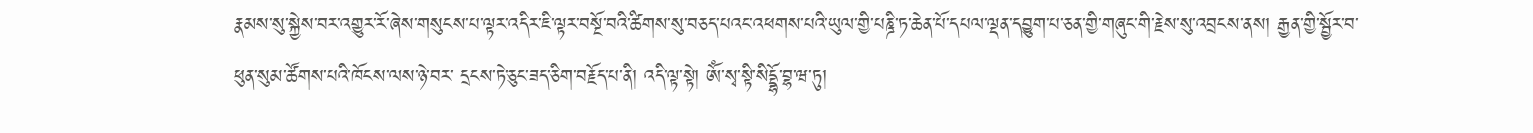རྣམས་སུ་སྐྱེས་བར་འགྱུར་རོ་ཞེས་གསུངས་པ་ལྟར་འདིར་ཇི་ལྟར་བསྔོ་བའི་ཚིགས་སུ་བཅད་པའང་འཕགས་པའི་ཡུལ་གྱི་པཎྜི་ཏ་ཆེན་པོ་དཔལ་ལྡན་དབྱུག་པ་ཅན་གྱི་གཞུང་གི་རྗེས་སུ་འབྲངས་ནས། རྒྱན་གྱི་སྦྱོར་བ་ཕུན་སུམ་ཚོགས་པའི་ཁོངས་ལས་ཉེ་བར་ དྲངས་ཏེ་ཅུང་ཟད་ཅིག་བརྗོད་པ་ནི། འདི་ལྟ་སྟེ། ཨོཾ་སྭ་སྟི་སིདྡྷོ་བྷ་ཝ་ཏུ།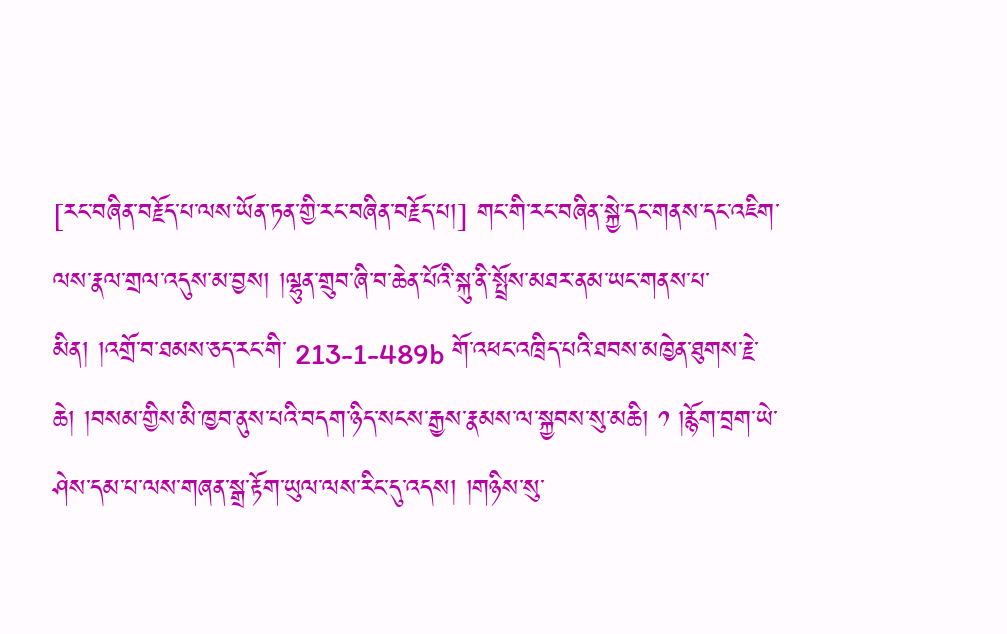[རང་བཞིན་བརྗོད་པ་ལས་ཡོན་ཏན་གྱི་རང་བཞིན་བརྗོད་པ།] གང་གི་རང་བཞིན་སྐྱེ་དང་གནས་དང་འཇིག་ལས་རྣལ་གྲལ་འདུས་མ་བྱས། །ལྷུན་གྲུབ་ཞི་བ་ཆེན་པོའི་སྐུ་ནི་སྤྲོས་མཐར་ནམ་ཡང་གནས་པ་མིན། །འགྲོ་བ་ཐམས་ཅད་རང་གི་ 213-1-489b གོ་འཕང་འཁྲིད་པའི་ཐབས་མཁྱེན་ཐུགས་རྗེ་ཆེ། །བསམ་གྱིས་མི་ཁྱབ་ནུས་པའི་བདག་ཉིད་སངས་རྒྱས་རྣམས་ལ་སྐྱབས་སུ་མཆི། ༡ །རྙོག་བྲག་ཡེ་ཤེས་དམ་པ་ལས་གཞན་སྒྲ་རྟོག་ཡུལ་ལས་རིང་དུ་འདས། །གཉིས་སུ་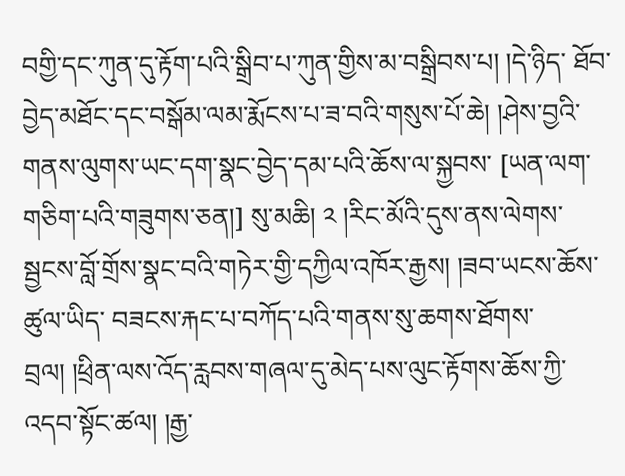བགྱི་དང་ཀུན་དུ་རྟོག་པའི་སྒྲིབ་པ་ཀུན་གྱིས་མ་བསྒྲིབས་པ། །དེ་ཉིད་ ཐོབ་བྱེད་མཐོང་དང་བསྒོམ་ལམ་རྨོངས་པ་ཟ་བའི་གསུས་པོ་ཆེ། །ཤེས་བྱའི་གནས་ལུགས་ཡང་དག་སྣང་བྱེད་དམ་པའི་ཆོས་ལ་སྐྱབས་ [ཡན་ལག་གཅིག་པའི་གཟུགས་ཅན།] སུ་མཆི། ༢ །རིང་མོའི་དུས་ནས་ལེགས་སྦྱངས་བློ་གྲོས་སྣང་བའི་གཏེར་གྱི་དཀྱིལ་འཁོར་རྒྱས། །ཟབ་ཡངས་ཆོས་ཚུལ་ཡིད་ བཟངས་རྐང་པ་བཀོད་པའི་གནས་སུ་ཆགས་ཐོགས་བྲལ། །ཕྲིན་ལས་འོད་རླབས་གཞལ་དུ་མེད་པས་ལུང་རྟོགས་ཆོས་ཀྱི་འདབ་སྟོང་ཚལ། །རྒྱ་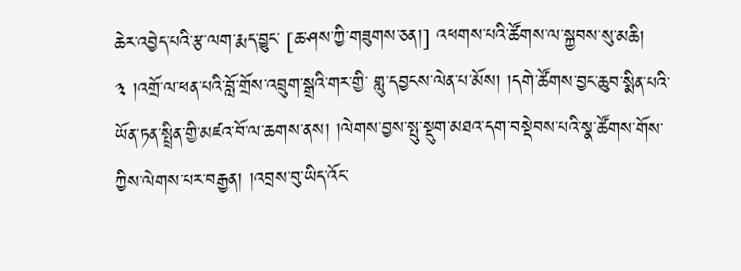ཆེར་འབྱེད་པའི་རྩ་ལག་རྨད་བྱུང་ [ཆ་ཤས་ཀྱི་གཟུགས་ཅན།] འཕགས་པའི་ཚོགས་ལ་སྐྱབས་སུ་མཆི། ༣ །འགྲོ་ལ་ཕན་པའི་བློ་གྲོས་འབྲུག་སྒྲའི་གར་གྱི་ གླུ་དབྱངས་ལེན་པ་མོས། །དགེ་ཚོགས་བྱང་ཆུབ་སྨིན་པའི་ཡོན་ཏན་སྤྲིན་གྱི་མཛའ་བོ་ལ་ཆགས་ནས། །ལེགས་བྱས་སྤུ་སྡུག་མཐའ་དག་བསྡེབས་པའི་སྣ་ཚོགས་གོས་ཀྱིས་ལེགས་པར་བརྒྱན། །འབྲས་བུ་ཡིད་འོང་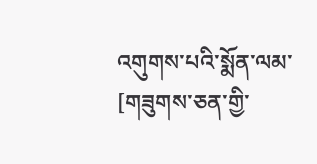འགུགས་པའི་སྨོན་ལམ་ [གཟུགས་ཅན་གྱི་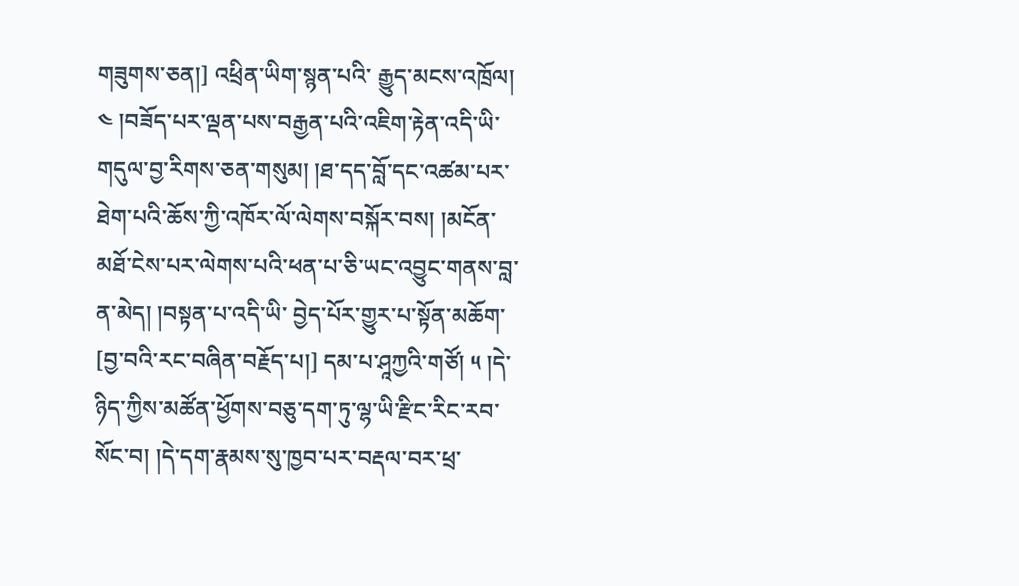གཟུགས་ཅན།] འཕྲིན་ཡིག་སྙན་པའི་ རྒྱུད་མངས་འཁྲོལ། ༤ །བཟོད་པར་ལྡན་པས་བརྒྱན་པའི་འཇིག་རྟེན་འདི་ཡི་གདུལ་བྱ་རིགས་ཅན་གསུམ། །ཐ་དད་བློ་དང་འཚམ་པར་ཐེག་པའི་ཆོས་ཀྱི་འཁོར་ལོ་ལེགས་བསྐོར་བས། །མངོན་མཐོ་ངེས་པར་ལེགས་པའི་ཕན་པ་ཅི་ཡང་འབྱུང་གནས་བླ་ན་མེད། །བསྟན་པ་འདི་ཡི་ བྱེད་པོར་གྱུར་པ་སྟོན་མཆོག་ [བྱ་བའི་རང་བཞིན་བརྗོད་པ།] དམ་པ་ཤཱཀྱའི་གཙོ། ༥ །དེ་ཉིད་ཀྱིས་མཚོན་ཕྱོགས་བཅུ་དག་ཏུ་ལྷ་ཡི་རྫིང་རིང་རབ་སོང་བ། །དེ་དག་རྣམས་སུ་ཁྱབ་པར་བརྡལ་བར་ཕྲ་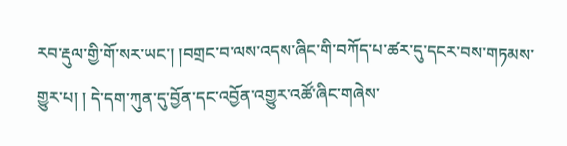རབ་རྡུལ་གྱི་གོ་སར་ཡང་། །བགྲང་བ་ལས་འདས་ཞིང་གི་བཀོད་པ་ཚར་དུ་དངར་བས་གཏམས་གྱུར་པ། ། དེ་དག་ཀུན་དུ་བྱོན་དང་འབྱོན་འགྱུར་འཚོ་ཞིང་གཞེས་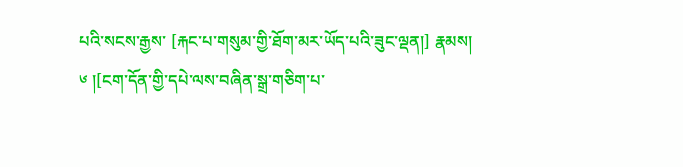པའི་སངས་རྒྱས་ [རྐང་པ་གསུམ་གྱི་ཐོག་མར་ཡོད་པའི་ཟུང་ལྡན།] རྣམས། ༦ །[ངག་དོན་གྱི་དཔེ་ལས་བཞིན་སྒྲ་གཅིག་པ་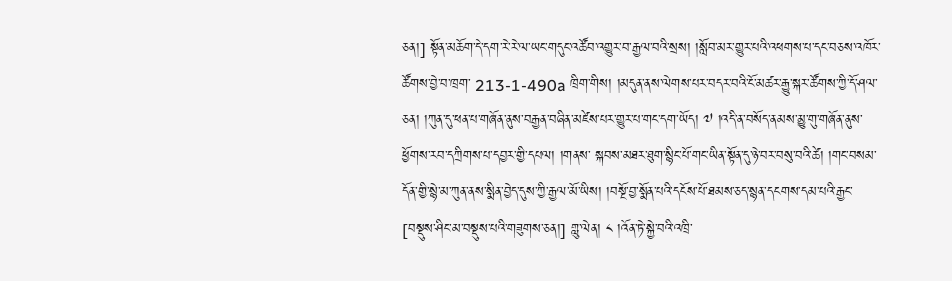ཅན།] སྟོན་མཆོག་དེ་དག་རེ་རེ་ལ་ཡང་གདུང་འཚོབ་འགྱུར་བ་རྒྱལ་བའི་སྲས། །སློབ་མར་གྱུར་པའི་འཕགས་པ་དང་བཅས་འཁོར་ཚོགས་བྱེ་བ་ཁྲག་ 213-1-490a ཁྲིག་གིས། །མདུན་ནས་ལེགས་པར་བདར་བའི་ངོ་མཚར་རྒྱུ་སྐར་ཚོགས་ཀྱི་དོ་ཤལ་ཅན། །ཀུན་དུ་ཕན་པ་གཞོན་ནུས་བརྒྱན་བཞིན་མཛེས་པར་གྱུར་པ་གང་དག་ཡོད། ༧ །འདི་ན་བསོད་ནམས་མྱུ་གུ་གཞོན་ནུས་ཕྱོགས་རབ་དཀྲིགས་པ་དབྱར་གྱི་དཔལ། །གནས་ སྐབས་མཐར་ཐུག་སྙིང་པོ་གང་ཡིན་སྟོན་དུ་ཉེ་བར་བསུ་བའི་ཚེ། །གང་བསམ་དོན་གྱི་སྙེ་མ་ཀུན་ནས་སྨིན་བྱེད་དུས་ཀྱི་རྒྱལ་མོ་ཡིས། །བསྔོ་བྱ་སྨོན་པའི་དངོས་པོ་ཐམས་ཅད་སྙན་དངགས་དམ་པའི་རྒྱང་ [བསྡུས་ཤིང་མ་བསྡུས་པའི་གཟུགས་ཅན།] གླུ་ལེན། ༨ །འོན་ཏེ་སྐྱེ་བའི་འཁྲི་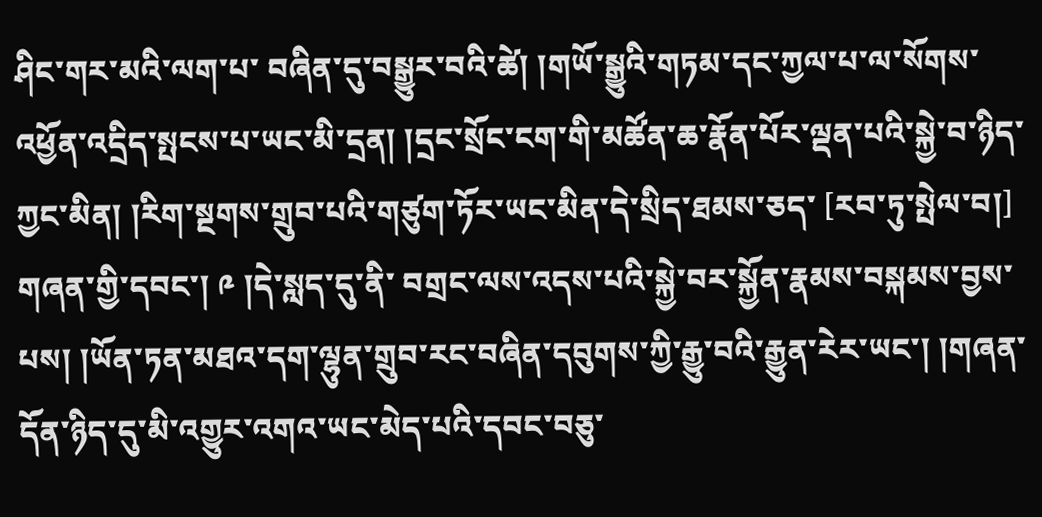ཤིང་གར་མའི་ལག་པ་ བཞིན་དུ་བསྒྱུར་བའི་ཚེ། །གཡོ་སྒྱུའི་གཏམ་དང་ཀྱལ་པ་ལ་སོགས་འཕྱོན་འདྲིད་སྤངས་པ་ཡང་མི་དྲན། །དྲང་སྲོང་ངག་གི་མཚོན་ཆ་རྣོན་པོར་ལྡན་པའི་སྐྱེ་བ་ཉིད་ཀྱང་མིན། །རིག་སྔགས་གྲུབ་པའི་གཙུག་ཏོར་ཡང་མིན་དེ་སྲིད་ཐམས་ཅད་ [རབ་ཏུ་སྤེལ་བ།] གཞན་གྱི་དབང་། ༩ །དེ་སླད་དུ་ནི་ བགྲང་ལས་འདས་པའི་སྐྱེ་བར་སྐྱོན་རྣམས་བསྐམས་བྱས་པས། །ཡོན་ཏན་མཐའ་དག་ལྷུན་གྲུབ་རང་བཞིན་དབུགས་ཀྱི་རྒྱུ་བའི་རྒྱུན་རེར་ཡང་། །གཞན་དོན་ཉིད་དུ་མི་འགྱུར་འགའ་ཡང་མེད་པའི་དབང་བཅུ་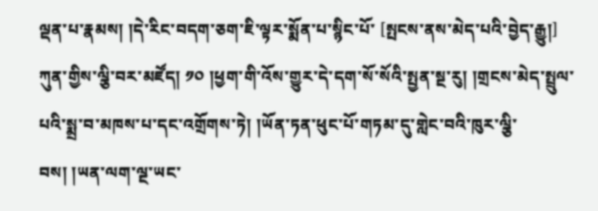ལྡན་པ་རྣམས། །དེ་རིང་བདག་ཅག་ཇི་ལྟར་སྨོན་པ་སྙིང་པོ་ [སྤངས་ནས་མེད་པའི་བྱེད་རྒྱུ།] ཀུན་གྱིས་ལྕི་བར་མཛོད། ༡༠ །ཕྱག་གི་འོས་གྱུར་དེ་དག་སོ་སོའི་སྤྱན་སྔ་རུ། །གྲངས་མེད་སྤྲུལ་པའི་སྨྲ་བ་མཁས་པ་དང་འགྲོགས་ཏེ། །ཡོན་ཏན་ཕུང་པོ་གཏམ་དུ་གླེང་བའི་ཁུར་ལྕི་བས། །ཡན་ལག་ལྔ་ཡང་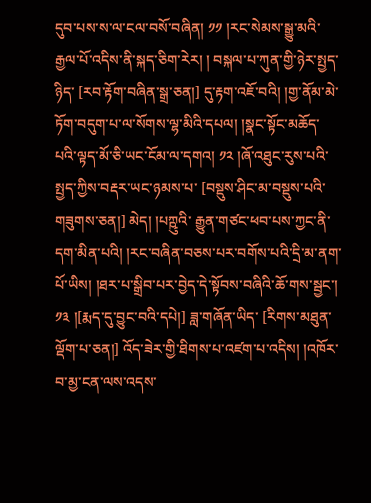དུབ་པས་ས་ལ་ངལ་བསོ་བཞིན། ༡༡ །རང་སེམས་སྒྱུ་མའི་རྒྱལ་པོ་འདིས་ནི་སྐད་ཅིག་རེར། ། བསྐལ་པ་ཀུན་གྱི་ཉེར་སྤྱད་ཉིད་ [རབ་རྟོག་བཞིན་སྒྲ་ཅན།] དུ་རྟག་འཇོ་བའི། །གྱ་ནོམ་མེ་ཏོག་བདུག་པ་ལ་སོགས་ལྷ་མིའི་དཔལ། །སྣང་སྟོང་མཆོད་པའི་ལྟད་མོ་ཅི་ཡང་ངོམ་ལ་དགའ། ༡༢ །ཞོ་འཐུང་རུས་པའི་སྤྱད་ཀྱིས་བརྡར་ཡང་ཉམས་པ་ [བསྡུས་ཤིང་མ་བསྡུས་པའི་གཟུགས་ཅན།] མེད། །པཀྵུའི་ རྒྱུན་གཙང་ཕབ་པས་ཀྱང་ནི་དག་མིན་པའི། །རང་བཞིན་བཅས་པར་བགོས་པའི་དྲི་མ་ནག་པོ་ཡིས། །ཐར་པ་སྒྲིབ་པར་བྱེད་དེ་སྟོབས་བཞིའི་ཆོ་གས་སྦྱང་། ༡༣ །[རྨད་དུ་བྱུང་བའི་དཔེ།] ཟླ་གཞོན་ཡིད་ [རིགས་མཐུན་ལྡོག་པ་ཅན།] འོད་ཟེར་གྱི་ཐིགས་པ་འཛག་པ་འདིས། །འཁོར་བ་མྱ་ངན་ལས་འདས་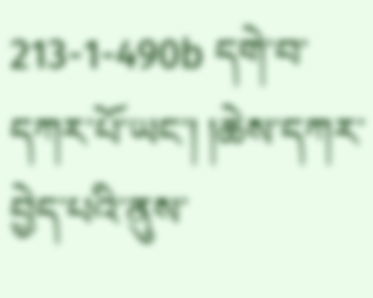213-1-490b དགེ་བ་དཀར་པོ་ཡང་། །ཆེས་དཀར་བྱེད་པའི་ནུས་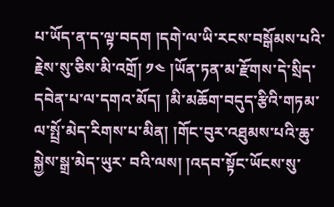པ་ཡོད་ན་ད་ལྟ་བདག །དགེ་ལ་ཡི་རངས་བསྒོམས་པའི་རྗེས་སུ་ཅིས་མི་འགྲོ། ༡༤ །ཡོན་ཏན་མ་རྫོགས་དེ་སྲིད་དབེན་པ་ལ་དགའ་མོད། །མི་མཆོག་བདུད་རྩིའི་གཏམ་ལ་སྤྲོ་མེད་རིགས་པ་མིན། །གོང་བུར་འཐུམས་པའི་ཆུ་སྐྱེས་སྒྲ་མེད་ཡུར་ བའི་ལས། །འདབ་སྟོང་ཡོངས་སུ་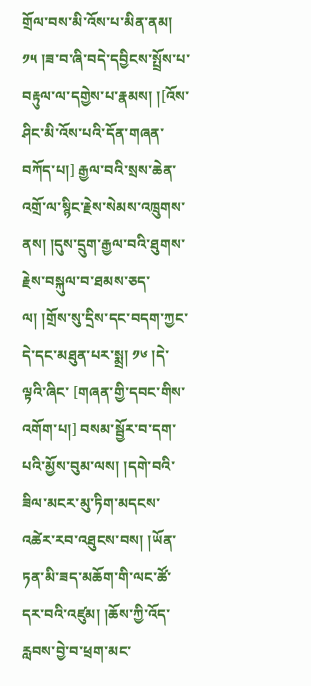གྲོལ་བས་མི་འོས་པ་མིན་ནམ། ༡༥ །ཟ་བ་ཞི་བདེ་དབྱིངས་སྤྲོས་པ་བརྟུལ་ལ་དགྱེས་པ་རྣམས། །[འོས་ཤིང་མི་འོས་པའི་དོན་གཞན་བཀོད་པ།] རྒྱལ་བའི་སྲས་ཆེན་འགྲོ་ལ་སྙིང་རྗེས་སེམས་འཁྲུགས་ནས། །དུས་དྲུག་རྒྱལ་བའི་ཐུགས་རྗེས་བསྐུལ་བ་ཐམས་ཅད་ ལ། །གྲོས་སུ་དྲིས་དང་བདག་ཀྱང་དེ་དང་མཐུན་པར་སྨྲ། ༡༦ །དེ་ལྟའི་ཞིང་ [གཞན་གྱི་དབང་གིས་འགོག་པ།] བསམ་སྦྱོར་བ་དག་པའི་མྱོས་བུམ་ལས། །དགེ་བའི་ཟིལ་མངར་མུ་ཏིག་མདངས་འཚེར་རབ་འཐུངས་བས། །ཡོན་ཏན་མི་ཟད་མཆོག་གི་ལང་ཚོ་དར་བའི་འཛུམ། །ཆོས་ཀྱི་འོད་ རླབས་བྱེ་བ་ཕྲག་མང་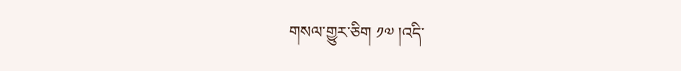གསལ་གྱུར་ཅིག ༡༧ །འདི་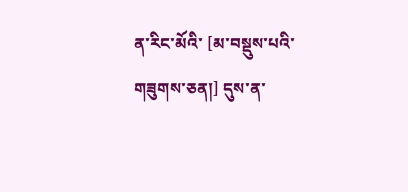ན་རིང་མོའི་ [མ་བསྡུས་པའི་གཟུགས་ཅན།] དུས་ན་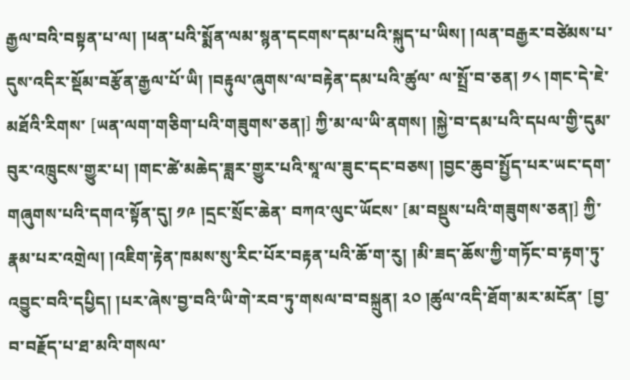རྒྱལ་བའི་བསྟན་པ་ལ། །ཕན་པའི་སྨོན་ལམ་སྙན་དངགས་དམ་པའི་སྐུད་པ་ཡིས། །ལན་བརྒྱར་བཙེམས་པ་དུས་འདིར་སྡོམ་བརྩོན་རྒྱལ་པོ་ཡི། །བརྟུལ་ཞུགས་ལ་བརྟེན་དམ་པའི་ཚུལ་ ལ་སྤྲོ་བ་ཅན། ༡༨ །གང་དེ་ཇེ་མཐོའི་རིགས་ [ཡན་ལག་གཅིག་པའི་གཟུགས་ཅན།] ཀྱི་མ་ལ་ཡི་ནགས། །སྐྱེ་བ་དམ་པའི་དཔལ་གྱི་དུམ་བུར་འཁྲུངས་གྱུར་པ། །གང་ཚེ་མཆེད་ཟླར་གྱུར་པའི་སཱ་ལ་ཟུང་དང་བཅས། །བྱང་ཆུབ་སྤྱོད་པར་ཡང་དག་གཞུགས་པའི་དགའ་སྟོན་དུ། ༡༩ །དྲང་སྲོང་ཆེན་ བཀའ་ལུང་ཡོངས་ [མ་བསྡུས་པའི་གཟུགས་ཅན།] ཀྱི་རྣམ་པར་འགྲེལ། །འཇིག་རྟེན་ཁམས་སུ་རིང་པོར་བརྟན་པའི་ཆོ་ག་རུ། །མི་ཟད་ཆོས་ཀྱི་གཏོང་བ་རྟག་ཏུ་འབྱུང་བའི་དཔྱིད། །པར་ཞེས་བྱ་བའི་ཡི་གེ་རབ་ཏུ་གསལ་བ་བསྐྲུན། ༢༠ །ཚུལ་འདི་ཐོག་མར་མངོན་ [བྱ་བ་བརྗོད་པ་ཐ་མའི་གསལ་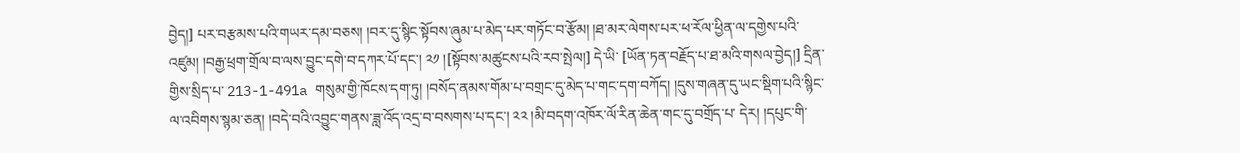བྱེད།] པར་བརྩམས་པའི་གཡར་དམ་བཅས། །བར་དུ་སྙིང་སྟོབས་ཞུམ་པ་མེད་པར་གཏོང་བ་རྩོམ། །ཐ་མར་ལེགས་པར་ཕ་རོལ་ཕྱིན་ལ་དགྱེས་པའི་འཛུམ། །བརྒྱ་ཕྲག་གྲོལ་བ་ལས་བྱུང་དགེ་བ་དཀར་པོ་དང་། ༢༡ །[སྟོབས་མཚུངས་པའི་རབ་སྤེལ།] དེ་ཡི་ [ཡོན་ཏན་བརྗོད་པ་ཐ་མའི་གསལ་བྱེད།] དྲིན་གྱིས་སྲིད་པ་ 213-1-491a གསུམ་གྱི་ཁོངས་དག་ཏུ། །བསོད་ནམས་གོམ་པ་བགྲང་དུ་མེད་པ་གང་དག་བཀོད། །དུས་གཞན་དུ་ཡང་སྡིག་པའི་སྙིང་ལ་འབིགས་སྙམ་ཅན། །བདེ་བའི་འབྱུང་གནས་ཟླ་འོད་འདྲ་བ་བསགས་པ་དང་། ༢༢ །མི་བདག་འཁོར་ལོ་རིན་ཆེན་གང་དུ་བགྲོད་པ་ དེར། །དཔུང་གི་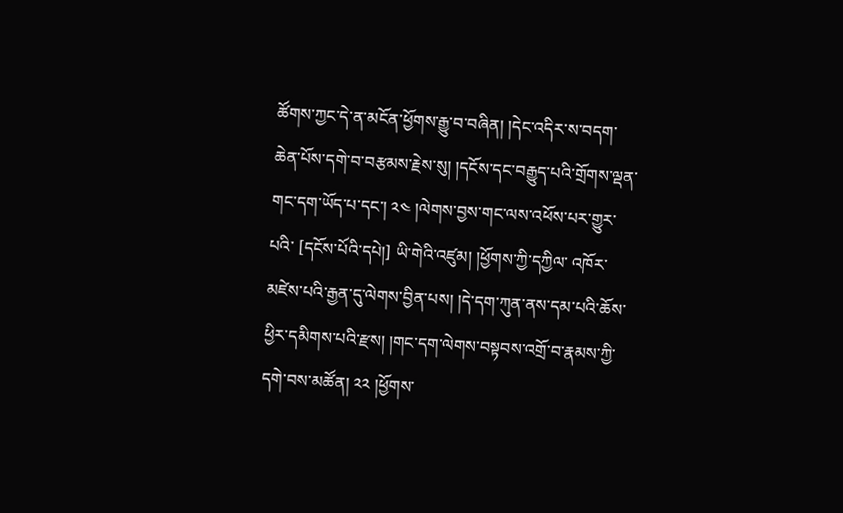ཚོགས་ཀྱང་དེ་ན་མངོན་ཕྱོགས་རྒྱུ་བ་བཞིན། །དེང་འདིར་ས་བདག་ཆེན་པོས་དགེ་བ་བརྩམས་རྗེས་སུ། །དངོས་དང་བརྒྱུད་པའི་གྲོགས་ལྡན་གང་དག་ཡོད་པ་དང་། ༢༤ །ལེགས་བྱས་གང་ལས་འཕོས་པར་གྱུར་པའི་ [དངོས་པོའི་དཔེ།] ཡི་གེའི་འཛུམ། །ཕྱོགས་ཀྱི་དཀྱིལ་ འཁོར་མཛེས་པའི་རྒྱན་དུ་ལེགས་བྱིན་པས། །དེ་དག་ཀུན་ནས་དམ་པའི་ཆོས་ཕྱིར་དམིགས་པའི་རྫས། །གང་དག་ལེགས་བསྟབས་འགྲོ་བ་རྣམས་ཀྱི་དགེ་བས་མཚོན། ༢༢ །ཕྱོགས་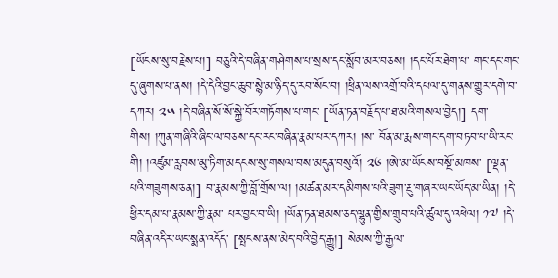[ཡོངས་སུ་བརྗེས་པ།] བཅུའི་དེ་བཞིན་གཤེགས་པ་སྲས་དང་སློབ་མར་བཅས། །དང་པོར་ཐེག་པ་ གང་དང་གང་དུ་ཞུགས་པ་ནས། །དེ་དེའི་བྱང་ཆུབ་སྙེ་མ་ཉིད་དུ་རབ་སོང་བ། །ཕྲིན་ལས་འགྲོ་བའི་དཔལ་དུ་གནས་གྱུར་དགེ་བ་དཀར། ༢༥ །དེ་བཞིན་སོ་སོ་སྐྱེ་བོར་གཏོགས་པ་གང་ [ཡོན་ཏན་བརྗོད་པ་ཐ་མའི་གསལ་བྱེད།] དག་གིས། །ཀུན་གཞིའི་ཞིང་ལ་བཅས་དང་རང་བཞིན་རྣམ་པར་དཀར། །ས་ བོན་མ་རྨས་གང་དག་བཏབ་པ་ཡི་རང་གི། །འཛུམ་རླབས་མུ་ཏིག་མདངས་སུ་གསལ་བས་མདུན་བསུའོ། ༢༦ །ཨེ་མ་ཡོངས་བསྔོ་མཁས་ [ལྡན་པའི་གཟུགས་ཅན།] བ་རྣམས་ཀྱི་བློ་གྲོས་ལ། །མཚན་མར་དམིགས་པའི་ཟུག་རྔུ་གཞར་ཡང་ཡོད་མ་ཡིན། །དེ་ཕྱིར་དམ་པ་རྣམས་ཀྱི་རྣམ་ པར་བྱང་བ་ཡི། །ཡོན་ཏན་ཐམས་ཅད་ལྷུན་གྱིས་གྲུབ་པའི་ཚུལ་དུ་འཕེལ། ༡༧ །དེ་བཞིན་འདིར་ཡང་སྨན་འདོད་ [སྤངས་ནས་མེད་བའི་བྱེད་རྒྱུ།] སེམས་ཀྱི་རྒྱལ་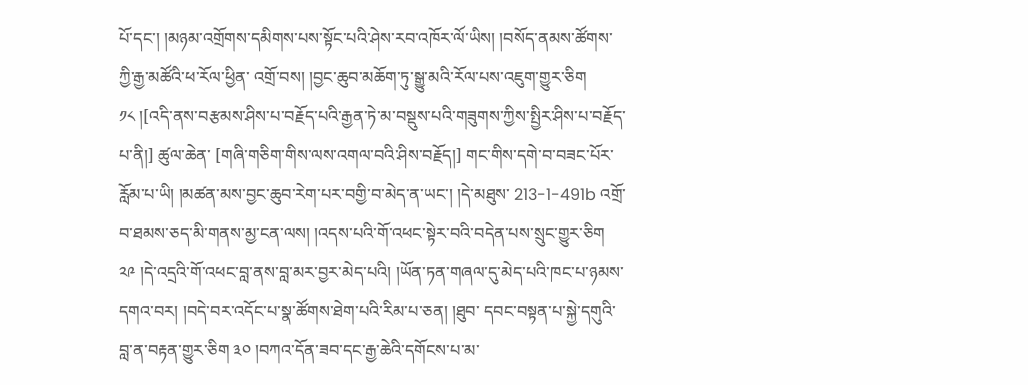པོ་དང་། །མཉམ་འགྲོགས་དམིགས་པས་སྟོང་པའི་ཤེས་རབ་འཁོར་ལོ་ཡིས། །བསོད་ནམས་ཚོགས་ཀྱི་རྒྱ་མཚོའི་ཕ་རོལ་ཕྱིན་ འགྲོ་བས། །བྱང་ཆུབ་མཆོག་ཏུ་སྒྱུ་མའི་རོལ་པས་འཇུག་གྱུར་ཅིག ༡༨ །[འདི་ནས་བརྩམས་ཤིས་པ་བརྗོད་པའི་རྒྱན་ཏེ་མ་བསྡུས་པའི་གཟུགས་ཀྱིས་སྤྱིར་ཤིས་པ་བརྗོད་པ་ནི།] ཚུལ་ཆེན་ [གཞི་གཅིག་གིས་ལས་འགལ་བའི་ཤིས་བརྗོད།] གང་གིས་དགེ་བ་བཟང་པོར་རློམ་པ་ཡི། །མཚན་མས་བྱང་ཆུབ་རེག་པར་བགྱི་བ་མེད་ན་ཡང་། །དེ་མཐུས་ 213-1-491b འགྲོ་བ་ཐམས་ཅད་མི་གནས་མྱ་ངན་ལས། །འདས་པའི་གོ་འཕང་སྟེར་བའི་བདེན་པས་སྲུང་གྱུར་ཅིག ༢༩ །དེ་འདྲའི་གོ་འཕང་བླ་ནས་བླ་མར་བྱར་མེད་པའི། །ཡོན་ཏན་གཞལ་དུ་མེད་པའི་ཁང་པ་ཉམས་དགའ་བར། །བདེ་བར་འདོང་པ་སྣ་ཚོགས་ཐེག་པའི་རིམ་པ་ཅན། །ཐུབ་ དབང་བསྟན་པ་སྐྱེ་དགུའི་བླ་ན་བརྟན་གྱུར་ཅིག ༣༠ །བཀའ་དོན་ཟབ་དང་རྒྱ་ཆེའི་དགོངས་པ་མ་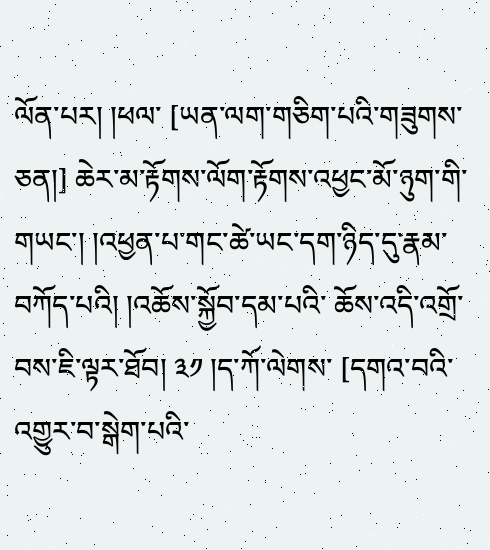ལོན་པར། །ཕལ་ [ཡན་ལག་གཅིག་པའི་གཟུགས་ཅན།] ཆེར་མ་རྟོགས་ལོག་རྟོགས་འཕྱང་མོ་ཉུག་གི་གཡང་། །འཕྱན་པ་གང་ཚེ་ཡང་དག་ཉིད་དུ་རྣམ་བཀོད་པའི། །འཆོས་སྐྱོབ་དམ་པའི་ ཆོས་འདི་འགྲོ་བས་ཇི་ལྟར་ཐོབ། ༣༡ །ད་ཀོ་ལེགས་ [དགའ་བའི་འགྱུར་བ་སྒེག་པའི་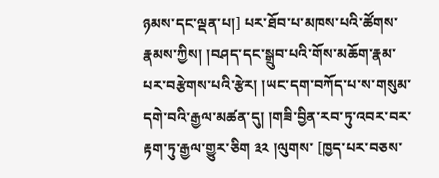ཉམས་དང་ལྡན་པ།] པར་ཐོབ་པ་མཁས་པའི་ཚོགས་རྣམས་ཀྱིས། །བཤད་དང་སྒྲུབ་པའི་གོས་མཆོག་རྣམ་པར་བརྩེགས་པའི་རྩེར། །ཡང་དག་བཀོད་པ་ས་གསུམ་དགེ་བའི་རྒྱལ་མཚན་དུ། །གཟི་བྱིན་རབ་ཏུ་འབར་བར་ རྟག་ཏུ་རྒྱལ་གྱུར་ཅིག ༣༢ །ལུགས་ [ཁྱད་པར་བཅས་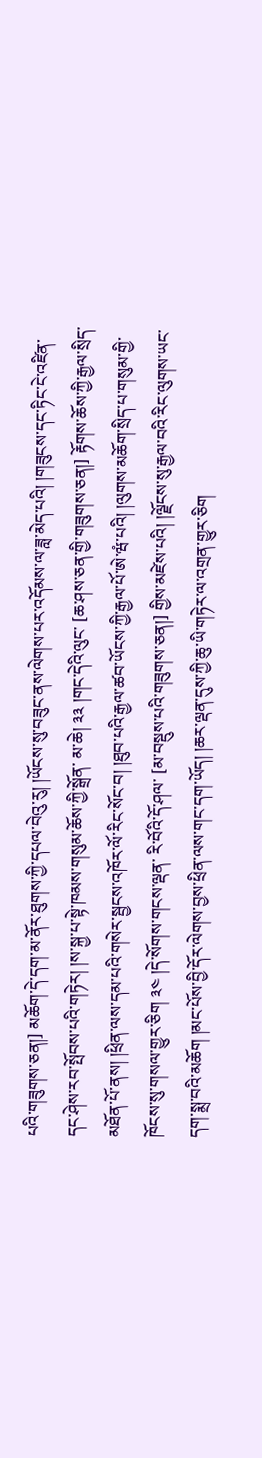པའི་གཟུགས་ཅན།] མཆོག་དེ་དག་མ་ནོར་ཐུགས་ཀྱི་དཔལ་བེའུ་རུ། །ཡོངས་སུ་བཟུང་ནས་ལེགས་པར་འདོམས་ལ་ཟླ་མེད་པའི། །གཟུངས་དང་ཏིང་ངེ་འཛིན་དང་ཤེས་རབ་སྤོབས་པའི་གཏེར། །ས་སྐྱ་པ་སྟེ་ཁམས་གསུམ་ཆོས་ཀྱི་སྒྲོན་ མ་ཆེ། ༣༣ །གང་དེའི་ལུང་ [ཆ་ཤས་ཅན་གྱི་གཟུགས་ཅན།] རྟོགས་ཆོས་ཀྱི་རྒྱལ་སྲིད་མཐོན་པོ་ནས། །ཕྲིན་ལས་དམ་པའི་གསེར་སྦྱངས་འཁོར་ལོ་རིང་སོང་བ། །ཐུབ་པའི་རྒྱལ་ཚབ་ཡོངས་ཀྱི་རྒྱལ་པོ་ཨེ་ཝཾ་པའི། །ལུགས་མཆོག་སྲིད་པ་གསུམ་གྱི་ཁོངས་སུ་གསལ་གྱུར་ཅིག ༣༤ །དེ་སོགས་གངས་ལྡན་ རི་བོའི་དོ་ཤལ་ [མ་བསྡུས་པའི་གཟུགས་ཅན།] གྱིས་མཛེས་པའི། །ལྗོངས་སུ་རྒྱལ་བའི་རིང་ལུགས་ཡང་དག་སྨྲ་བའི་མཆོག །མང་པོས་བྱི་དོར་ལེགས་བྱས་ཕྲིན་ལས་གང་དག་ཡོད། །ཆར་ལྡན་དུས་ཀྱི་ཆུ་ཡི་གཏེར་ལ་འགྲན་གྱུར་ཅིག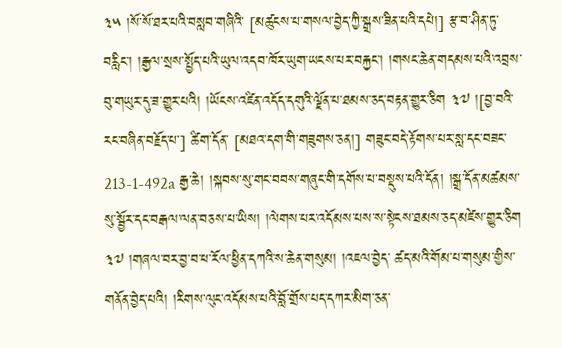༣༥ །སོ་སོ་ཐར་པའི་བསླབ་གཞིའི་ [མཚུངས་པ་གསལ་བྱེད་ཀྱི་སྒྲས་ཟིན་པའི་དཔེ།] རྩ་བ་ཤིན་ཏུ་བརླིང་། །རྒྱལ་སྲས་སྤྱོད་པའི་ཡུལ་འདབ་ཁོར་ཡུག་ཡངས་པར་བརྐྱང་། །གསང་ཆེན་གདམས་པའི་འབྲས་བུ་གཡུར་དུ་ཟ་གྱུར་པའི། །ཡོངས་འཛིན་འདོད་དགུའི་ལྗོན་པ་ཐམས་ཅད་བརྟན་གྱུར་ཅིག ༣༧ །[བྱ་བའི་རང་བཞིན་བརྗོད་པ་] ཚིག་དོན་ [མཐའ་དག་གི་གཟུགས་ཅན།] གཟུང་བདེ་རྟོགས་པར་སླ་དང་བཟང་ 213-1-492a རྒྱ་ཆེ། །སྐབས་སུ་གང་བབས་གཞུང་གི་དགོས་པ་བསྡུས་པའི་དོན། །སྒྲ་དོན་མཚམས་སུ་སྦྱོར་དང་བརྒལ་ལན་བཅས་པ་ཡིས། །ལེགས་པར་འདོམས་པས་ས་སྟེངས་ཐམས་ཅད་མཛེས་གྱུར་ཅིག ༣༧ །གཞལ་བར་བྱ་བ་ཕ་རོལ་ཕྱིན་དཀའི་ས་ཆེན་གསུམ། །འཇལ་བྱེད་ ཚད་མའི་གོམ་པ་གསུམ་གྱིས་གནོན་བྱེད་པའི། །རིགས་ལུང་འདོམས་པའི་བློ་གྲོས་པད་དཀར་མིག་ཅན་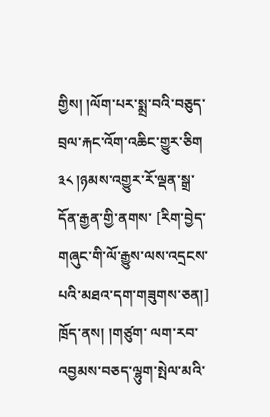གྱིས། །ལོག་པར་སྨྲ་བའི་བཅུད་བྲལ་རྐང་འོག་འཆིང་གྱུར་ཅིག ༣༨ །ཉམས་འགྱུར་རོ་ལྡན་སྒྲ་དོན་རྒྱན་གྱི་ནགས་ [རིག་བྱེད་གཞུང་གི་ལོ་རྒྱུས་ལས་འདྲངས་པའི་མཐའ་དག་གཟུགས་ཅན།] ཁྲོད་ནས། །གཙུག་ ལག་རབ་འབྱམས་བཅད་ལྷུག་སྤེལ་མའི་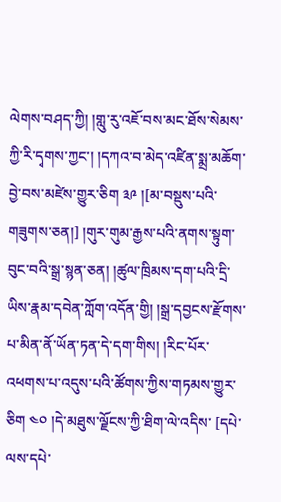ལེགས་བཤད་ཀྱི། །གླུ་རུ་འཇོ་བས་མང་ཐོས་སེམས་ཀྱི་རི་དྭགས་ཀྱང་། །དཀའ་བ་མེད་འཛིན་སྨྲ་མཆོག་བྱེ་བས་མཛེས་གྱུར་ཅིག ༣༩ །[མ་བསྡུས་པའི་གཟུགས་ཅན།] །གུར་གུམ་རྒྱས་པའི་ནགས་སྟུག་བུང་བའི་སྒྲ་སྙན་ཅན། །ཚུལ་ཁྲིམས་དག་པའི་དྲི་ ཡིས་རྣམ་དབེན་ཀློག་འདོན་གྱི། །སྒྲ་དབྱངས་རྫོགས་པ་མིན་ནོ་ཡོན་ཏན་དེ་དག་གིས། །རིང་པོར་འཕགས་པ་འདུས་པའི་ཚོགས་ཀྱིས་གཏམས་གྱུར་ཅིག ༤༠ །དེ་མཐུས་ལྗོངས་ཀྱི་ཐིག་ལེ་འདིས་ [དཔེ་ལས་དཔེ་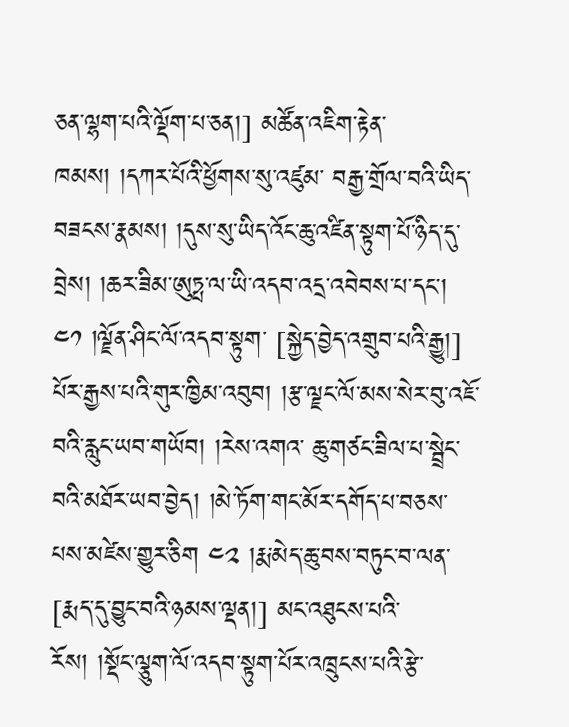ཅན་ལྷག་པའི་ལྡོག་པ་ཅན།] མཚོན་འཇིག་རྟེན་ཁམས། །དཀར་པོའི་ཕྱོགས་སུ་འཛུམ་ བརྒྱ་གྲོལ་བའི་ཡིད་བཟངས་རྣམས། །དུས་སུ་ཡིད་འོང་ཆུ་འཛིན་སྟུག་པོ་ཉིད་དུ་བྲེས། །ཆར་ཟིམ་ཨུཏྤ་ལ་ཡི་འདབ་འདྲ་འབེབས་པ་དང་། ༤༡ །ལྗོན་ཤིང་ལོ་འདབ་སྟུག་ [སྐྱེད་བྱེད་འགྲུབ་པའི་རྒྱུ།] པོར་རྒྱས་པའི་གུར་ཁྱིམ་འབུབ། །རྩ་ལྗང་ལོ་མས་སེར་བུ་འཇོ་བའི་རླུང་ཡབ་གཡོབ། །རེས་འགའ་ ཆུ་གཙང་ཟིལ་པ་སྦྲེང་བའི་མཐོར་ཡབ་བྱེད། །མེ་ཏོག་གང་མོར་དགོད་པ་བཅས་པས་མཛེས་གྱུར་ཅིག ༤༢ །རྨ་མེད་ཆུ་བས་བཏུང་བ་ལན་ [རྨད་དུ་བྱུང་བའི་ཉམས་ལྡན།] མང་འཐུངས་པའི་རོས། །སྡོང་ལྕུག་ལོ་འདབ་སྟུག་པོར་འཁྲུངས་པའི་རྩེ་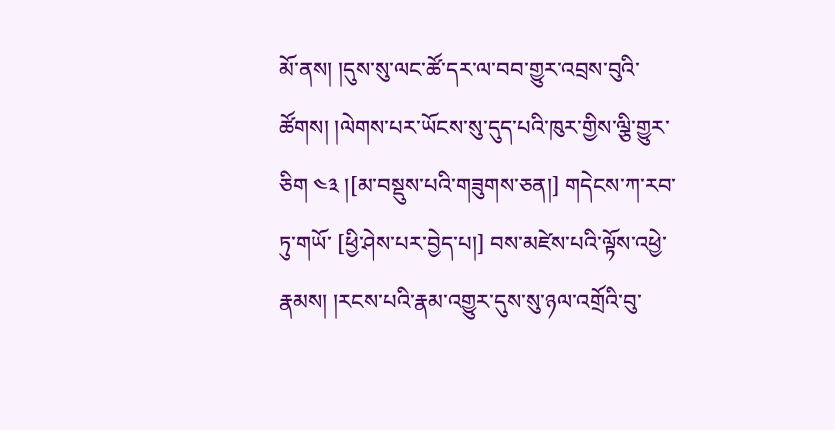མོ་ནས། །དུས་སུ་ལང་ཚོ་དར་ལ་བབ་གྱུར་འབྲས་བུའི་ ཚོགས། །ལེགས་པར་ཡོངས་སུ་དུད་པའི་ཁུར་གྱིས་ལྕི་གྱུར་ཅིག ༤༣ །[མ་བསྡུས་པའི་གཟུགས་ཅན།] གདེངས་ཀ་རབ་ཏུ་གཡོ་ [ཕྱི་ཤེས་པར་བྱེད་པ།] བས་མཛེས་པའི་ལྟོས་འཕྱེ་རྣམས། །རངས་པའི་རྣམ་འགྱུར་དུས་སུ་ཉལ་འགྲོའི་བུ་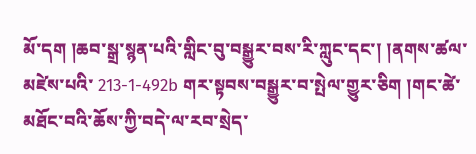མོ་དག །ཆབ་སྒྲ་སྙན་པའི་གླིང་བུ་བསྒྱུར་བས་རི་ཀླུང་དང་། །ནགས་ཚལ་མཛེས་པའི་ 213-1-492b གར་སྟབས་བསྒྱུར་བ་སྤེལ་གྱུར་ཅིག །གང་ཚེ་མཐོང་བའི་ཆོས་ཀྱི་བདེ་ལ་རབ་སྲེད་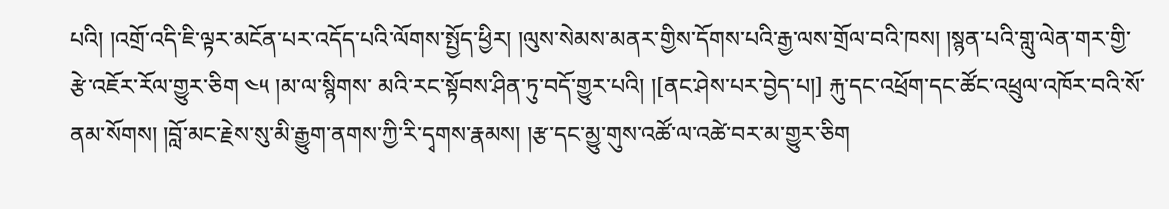པའི། །འགྲོ་འདི་ཇི་ལྟར་མངོན་པར་འདོད་པའི་ལོགས་སྤྱོད་ཕྱིར། །ལུས་སེམས་མནར་གྱིས་དོགས་པའི་རྒྱ་ལས་གྲོལ་བའི་ཁས། །སྙན་པའི་གླུ་ལེན་གར་གྱི་རྩེ་འཇོར་རོལ་གྱུར་ཅིག ༤༥ །མ་ལ་སྙིགས་ མའི་རང་སྟོབས་ཤིན་ཏུ་བདོ་གྱུར་པའི། །[ནང་ཤེས་པར་བྱེད་པ།] རྐུ་དང་འཕྲོག་དང་ཚོང་འཕྲུལ་འཁོར་བའི་སོ་ནམ་སོགས། །བློ་མང་རྗེས་སུ་མི་རྒྱུག་ནགས་ཀྱི་རི་དྭགས་རྣམས། །རྩ་དང་མྱུ་གུས་འཚོ་ལ་འཚེ་བར་མ་གྱུར་ཅིག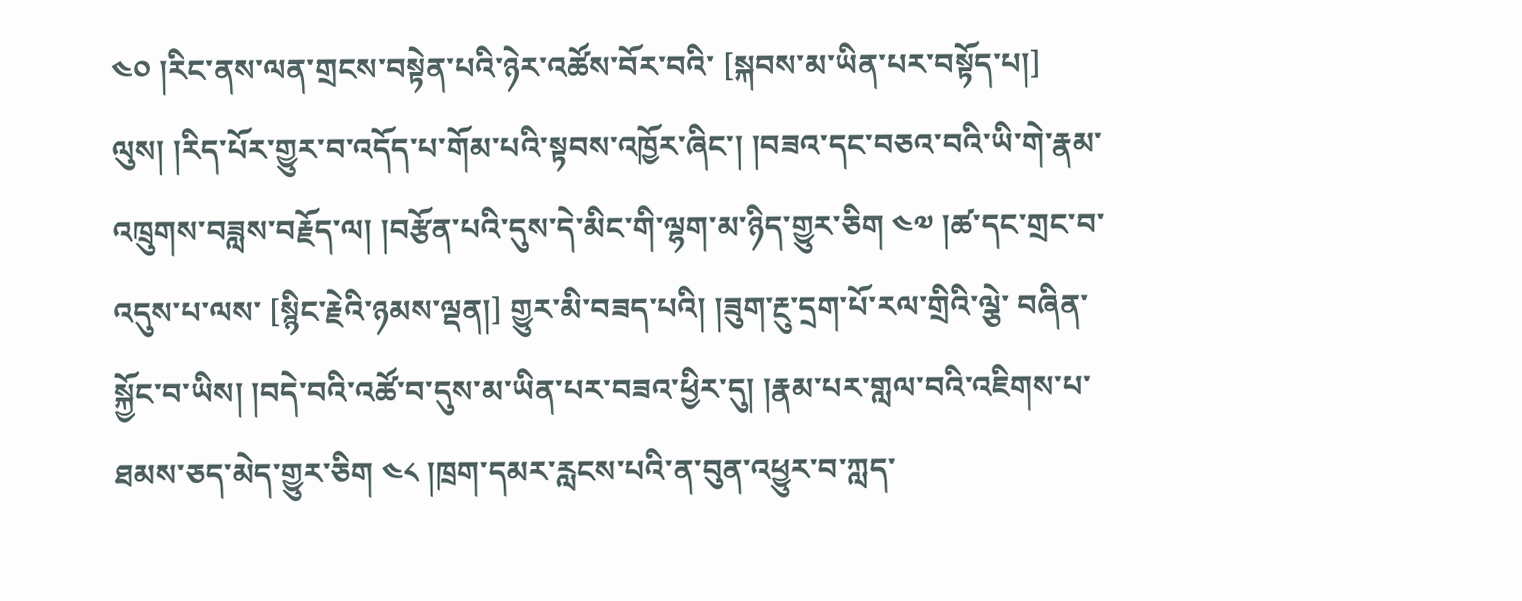༤༠ །རིང་ནས་ལན་གྲངས་བསྟེན་པའི་ཉེར་འཚོས་བོར་བའི་ [སྐབས་མ་ཡིན་པར་བསྟོད་པ།] ལུས། །རིད་པོར་གྱུར་བ་འདོད་པ་གོམ་པའི་སྟབས་འཁྱོར་ཞིང་། །བཟའ་དང་བཅའ་བའི་ཡི་གེ་རྣམ་འཁྲུགས་བཟླས་བརྗོད་ལ། །བརྩོན་པའི་དུས་དེ་མིང་གི་ལྷག་མ་ཉིད་གྱུར་ཅིག ༤༧ །ཚ་དང་གྲང་བ་འདུས་པ་ལས་ [སྙིང་རྗེའི་ཉམས་ལྡན།] གྱུར་མི་བཟད་པའི། །ཟུག་རྔུ་དྲག་པོ་རལ་གྲིའི་ལྕེ་ བཞིན་སྐྱོང་བ་ཡིས། །བདེ་བའི་འཚོ་བ་དུས་མ་ཡིན་པར་བཟའ་ཕྱིར་དུ། །རྣམ་པར་གླལ་བའི་འཇིགས་པ་ཐམས་ཅད་མེད་གྱུར་ཅིག ༤༨ །ཁྲག་དམར་རླངས་པའི་ན་བུན་འཕྱུར་བ་ཀླད་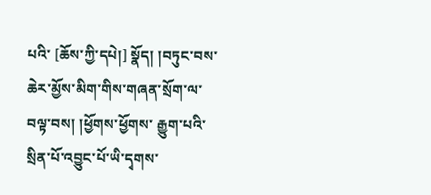པའི་ [ཆོས་ཀྱི་དཔེ།] སྣོད། །བཏུང་བས་ཆེར་མྱོས་མིག་གིས་གཞན་སྲོག་ལ་བལྟ་བས། །ཕྱོགས་ཕྱོགས་ རྒྱུག་པའི་སྲིན་པོ་འབྱུང་པོ་ཡི་དྭགས་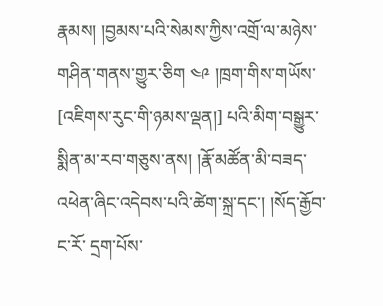རྣམས། །བྱམས་པའི་སེམས་ཀྱིས་འགྲོ་ལ་མཉེས་གཤིན་གནས་གྱུར་ཅིག ༤༩ །ཁྲག་གིས་གཡོས་ [འཇིགས་རུང་གི་ཉམས་ལྡན།] པའི་མིག་བསྒྱུར་སྨིན་མ་རབ་གཅུས་ནས། །རྣོ་མཚོན་མི་བཟད་འཕེན་ཞིང་འདེབས་པའི་ཚེག་སྐྲ་དང་། །སོད་རྒྱོབ་ང་རོ་ དྲག་པོས་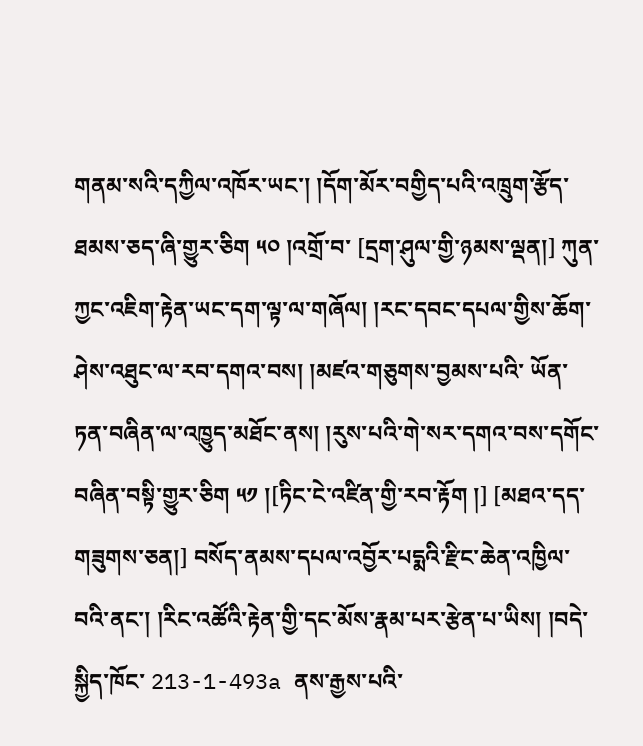གནམ་སའི་དཀྱིལ་འཁོར་ཡང་། །དོག་མོར་བགྱིད་པའི་འཁྲུག་རྩོད་ཐམས་ཅད་ཞི་གྱུར་ཅིག ༥༠ །འགྲོ་བ་ [དྲག་ཤུལ་གྱི་ཉམས་ལྡན།] ཀུན་ཀྱང་འཇིག་རྟེན་ཡང་དག་ལྟ་ལ་གཞོལ། །རང་དབང་དཔལ་གྱིས་ཆོག་ཤེས་འཐུང་ལ་རབ་དགའ་བས། །མཛའ་གཅུགས་བྱམས་པའི་ ཡོན་ཏན་བཞིན་ལ་འཁྱུད་མཐོང་ནས། །རུས་པའི་གེ་སར་དགའ་བས་དགོང་བཞིན་བསྟི་གྱུར་ཅིག ༥༡ །[ཏིང་ངེ་འཛིན་གྱི་རབ་རྟོག །] [མཐའ་དད་གཟུགས་ཅན།] བསོད་ནམས་དཔལ་འབྱོར་པདྨའི་རྫིང་ཆེན་འཁྱིལ་བའི་ནང་། །རིང་འཚོའི་རྟེན་གྱི་དང་མོས་རྣམ་པར་རྩེན་པ་ཡིས། །བདེ་སྐྱིད་ཁོང་ 213-1-493a ནས་རྒྱས་པའི་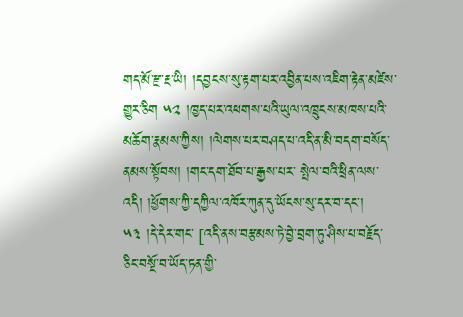གད་མོ་རྫ་རྔ་ཡི། །དབྱངས་སུ་རྟག་པར་འབྱིན་པས་འཇིག་རྟེན་མཛེས་གྱུར་ཅིག ༥༢ །ཁྱད་པར་འཕགས་པའི་ཡུལ་འཁྲུངས་མཁས་པའི་མཆོག་རྣམས་ཀྱིས། །ལེགས་པར་བཤད་པ་འདི་ན་མི་བདག་བསོད་ནམས་སྟོབས། །གང་དག་ཐོབ་པ་རྒྱས་པར་ སྤེལ་བའི་ཕྲིན་ལས་འདི། །ཕྱོགས་ཀྱི་དཀྱིལ་འཁོར་ཀུན་དུ་ཡོངས་སུ་དར་བ་དང་། ༥༣ །དེ་དེར་གང་ [འདི་ནས་བརྩམས་ཏེ་བྱེ་བྲག་ཏུ་ཤིས་པ་བརྗོད་ཅིང་བསྔོ་བ་ཡོད་ཏན་གྱི་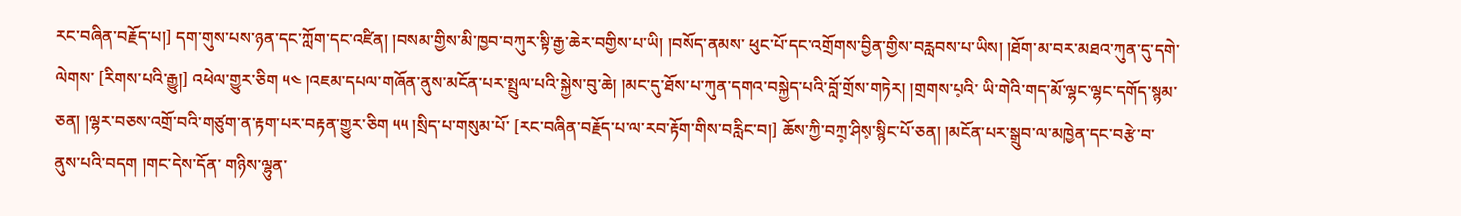རང་བཞིན་བརྗོད་པ།] དག་གུས་པས་ཉན་དང་ཀློག་དང་འཛིན། །བསམ་གྱིས་མི་ཁྱབ་བཀུར་སྟི་རྒྱ་ཆེར་བགྱིས་པ་ཡི། །བསོད་ནམས་ ཕུང་པོ་དང་འགྲོགས་བྱིན་གྱིས་བརླབས་པ་ཡིས། །ཐོག་མ་བར་མཐའ་ཀུན་དུ་དགེ་ལེགས་ [རིགས་པའི་རྒྱུ།] འཕེལ་གྱུར་ཅིག ༥༤ །འཇམ་དཔལ་གཞོན་ནུས་མངོན་པར་སྤྲུལ་པའི་སྐྱེས་བུ་ཆེ། །མང་དུ་ཐོས་པ་ཀུན་དགའ་བསྐྱེད་པའི་བློ་གྲོས་གཏེར། །གྲགས་པ༷འི་ ཡི་གེའི་གད་མོ་ལྷང་ལྷང་དགོད་སྙམ་ཅན། །ལྷར་བཅས་འགྲོ་བའི་གཙུག་ན་རྟག་པར་བརྟན་གྱུར་ཅིག ༥༥ །སྲིད་པ་གསུམ་པོ་ [རང་བཞིན་བརྗོད་པ་ལ་རབ་རྟོག་གིས་བརླིང་བ།] ཆོས་ཀྱི་བཀྲ༷་ཤིས༷་སྙིང་པོ་ཅན། །མངོན་པར་སྒྲུབ་ལ་མཁྱེན་དང་བརྩེ་བ་ནུས་པའི་བདག །གང་དེས་དོན་ གཉིས་ལྷུན་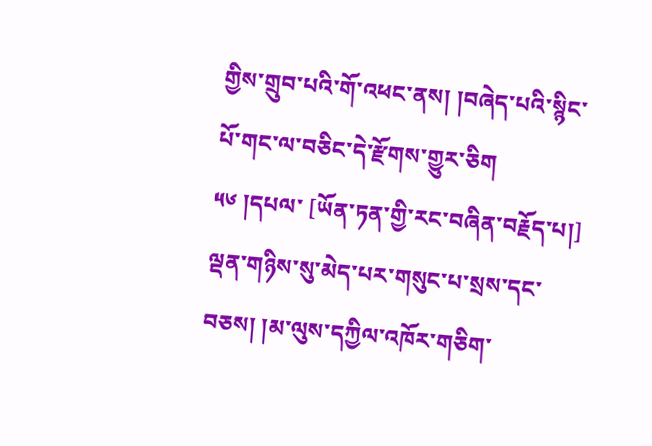གྱིས་གྲུབ་པའི་གོ་འཕང་ནས། །བཞེད་པའི་སྙིང་པོ་གང་ལ་བཅིང་དེ་རྫོགས་གྱུར་ཅིག ༥༦ །དཔལ་ [ཡོན་ཏན་གྱི་རང་བཞིན་བརྗོད་པ།] ལྡན་གཉིས་སུ་མེད་པར་གསུང་པ་སྲས་དང་བཅས། །མ་ལུས་དཀྱིལ་འཁོར་གཅིག་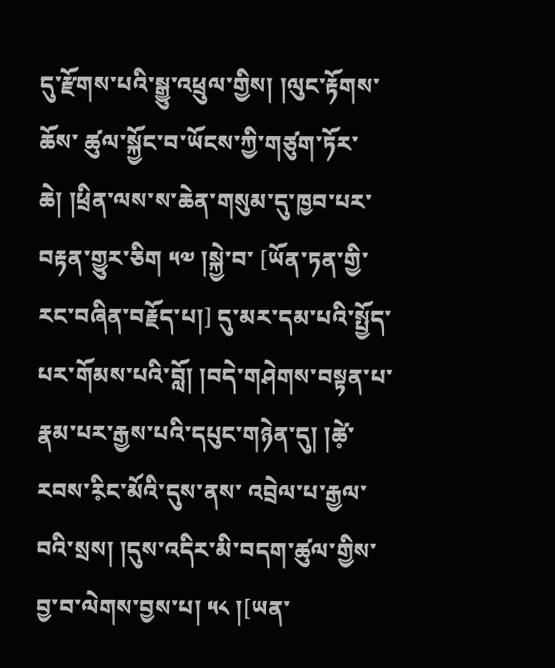དུ་རྫོགས་པའི་སྒྱུ་འཕྲུལ་གྱིས། །ལུང་རྟོགས་ཆོས་ ཚུལ་སྐྱོང་བ་ཡོངས་ཀྱི་གཙུག་ཏོར་ཆེ། །ཕྲིན་ལས་ས་ཆེན་གསུམ་དུ་ཁྱབ་པར་བརྟན་གྱུར་ཅིག ༥༧ །སྐྱེ་བ་ [ཡོན་ཏན་གྱི་རང་བཞིན་བརྗོད་པ།] དུ་མར་དམ་པའི་སྤྱོད་པར་གོམས་པའི་བློ། །བདེ་གཤེགས་བསྟན་པ་རྣམ་པར་རྒྱས་པའི་དཔུང་གཉེན་དུ། །ཚེ༷་རབས་རི༷ང་མོའི་དུས་ནས་ འབྲེལ་པ་རྒྱལ་བའི་སྲས། །དུས་འདིར་མི་བདག་ཚུལ་གྱིས་བྱ་བ་ལེགས་བྱས་པ། ༥༨ །[ཡན་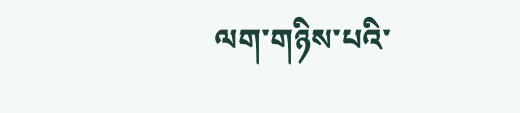ལག་གཉིས་པའི་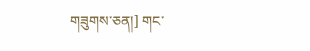གཟུགས་ཅན།] གང་